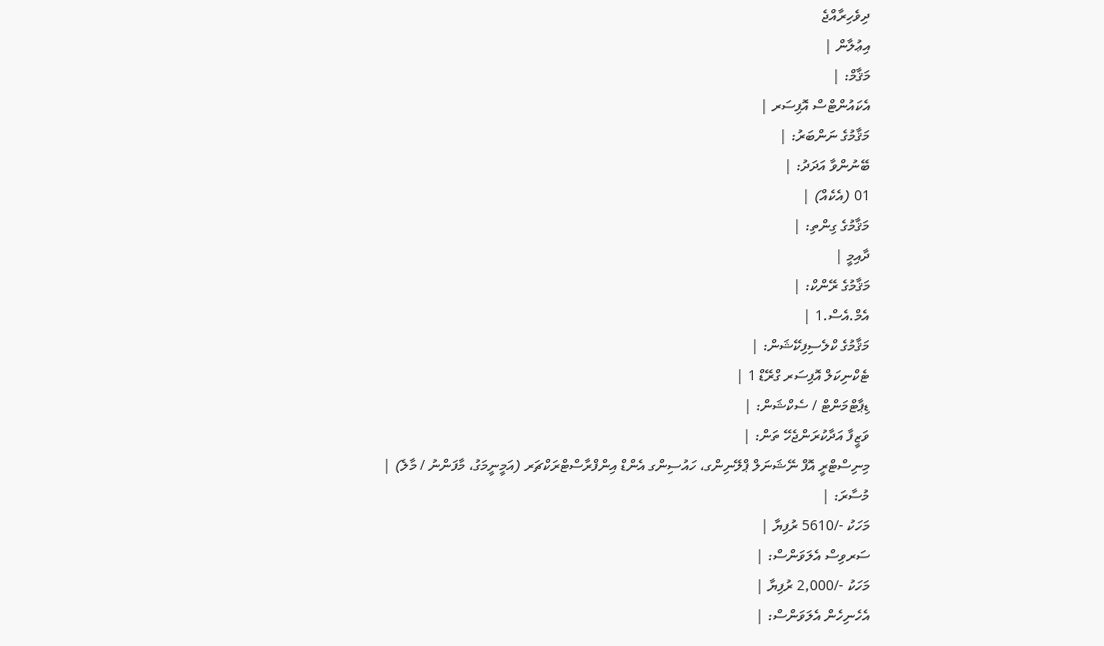ދިވެހިރާއްޖެ
އިޢުލާން |
މަޤާމް: |
އެކައުންޓްސް އޮފިސަރ |
މަޤާމުގެ ނަންބަރު: |
ބޭނުންވާ އަދަދު: |
01 (އެކެއް) |
މަޤާމުގެ ގިންތި: |
ދާއިމީ |
މަޤާމުގެ ރޭންކް: |
އެމް.އެސް.1 |
މަޤާމުގެ ކްލެސިފިކޭޝަން: |
ޓެކްނިކަލް އޮފިސަރ ގްރޭޑް 1 |
ޑިޕާޓްމަންޓް / ސެކްޝަން: |
ވަޒީފާ އަދާކުރަންޖެހޭ ތަން: |
މިނިސްޓްރީ އޮފް ނޭޝަނަލް ޕްލޭނިންގ، ހައުސިންގ އެންޑް އިންފްރާސްޓްރަކްޗަރ (އަމީނީމަގު، މާފަންނު / މާލެ) |
މުސާރަ: |
މަހަކު -/5610 ރުފިޔާ |
ސަރވިސް އެލަވަންސް: |
މަހަކު -/2,000 ރުފިޔާ |
އެހެނިހެން އެލަވަންސް: |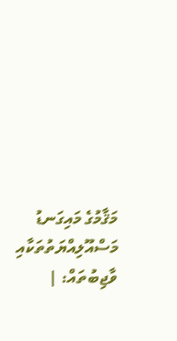މަޤާމުގެ މައިގަނޑު މަސްއޫލިއްޔަތުތަކާއި ވާޖިބުތައް: |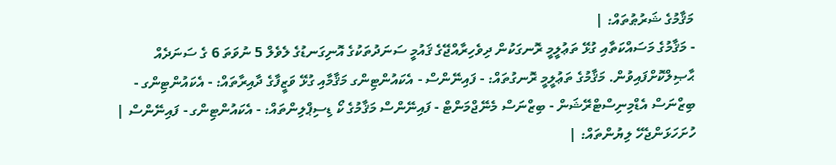މަޤާމުގެ ޝަރުޠުތައް: |
- މަޤާމުގެ މަސައްކަތާއި ގުޅޭ ތަޢުލީމީ ރޮނގަކުން ދިވެހިރާއްޖޭގެ ޤައުމީ ސަނަދުތަކުގެ އޮނިގަނޑުގެ ލެވެލް 5 ނުވަތަ 6 ގެ ސަނަދެއް ޙާޞިލްކޮށްފައިވުން. މަޤާމުގެ ތަޢުލީމީ ރޮނގުތައް: - ފައިނޭންސް - އެކައުންޓިންގ މަޤާމާއި ގުޅޭ ވަޒީފާގެ ދާއިރާތައް: - އެކައުންޓިންގ - ބިޒްނަސް އެޑްމިނިސްޓްރޭޝަން - ބިޒްނަސް މެނޭޖްމަންޓް - ފައިނޭންސް މަޤާމުގެ ކޯ ޑިސިޕްލިންތައް: - އެކައުންޓިންގ - ފައިނޭންސް |
ހުށަހަޅަންޖެހޭ ލިޔުންތައް: |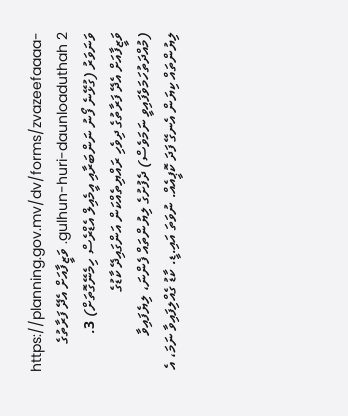https://planning.gov.mv/dv/forms/zvazeefaaaa-gulhun-huri-daunloaduthah 2. ވަޒީފާއަށް އެދޭ ފަރާތުގެ ވަނަވަރު (ގުޅޭނެ ފޯނު ނަންބަރާއި އީމެއިލް އެޑްރެސް ހިމެނޭގޮތަށް) 3. ވަޒީފާއަށް އެދޭ ފަރާތުގެ ދިވެހި ރައްޔިތެއްކަން އަންގައިދޭ ކާޑުގެ (މުއްދަތުހަމަވެފައިވީ ނަމަވެސް) ދެފުށުގެ ލިޔުންތައް ފެންނަ، ލިޔެފައިވާ ލިޔުންތައް ކިޔަން އެނގޭ ފަދަ ކޮޕީއެއް. ނުވަތަ އައި.ޑީ. ކާޑު ގެއްލިފައިވާ ނަމަ، އެ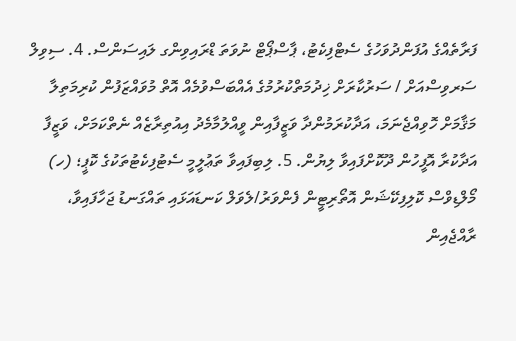ފަރާތެއްގެ އުފަންދުވަހުގެ ސެޓްފިކެޓު، ޕާސްޕޯޓް ނުވަތަ ޑްރައިވިންގ ލައިސަންސް. 4. ސިވިލް ސަރވިސްއަށް / ސަރުކާރަށް ޚިދުމަތްކުރުމުގެ އެއްބަސްވުމެއް އޮތް މުވައްޒަފުން ކުރިމަތިލާ މަޤާމަށް ހޮވިއްޖެނަމަ، އަދާކުރަމުންދާ ވަޒީފާއިން ވީއްލުމާމެދު އިއުތިރާޒެއް ނެތްކަމަށް، ވަޒީފާ އަދާކުރާ އޮފީހުން ދޫކޮށްފައިވާ ލިޔުން. 5. ލިބިފައިވާ ތަޢުލީމީ ސެޓުފިކެޓުތަކުގެ ކޮޕީ؛ (ހ) މޯލްޑިވްސް ކޮލިފިކޭޝަން އޮތޯރިޓީން ފެންވަރު/ލެވަލް ކަނޑައަޅައި ތައްގަނޑު ޖަހާފައިވާ، ރާއްޖެއިން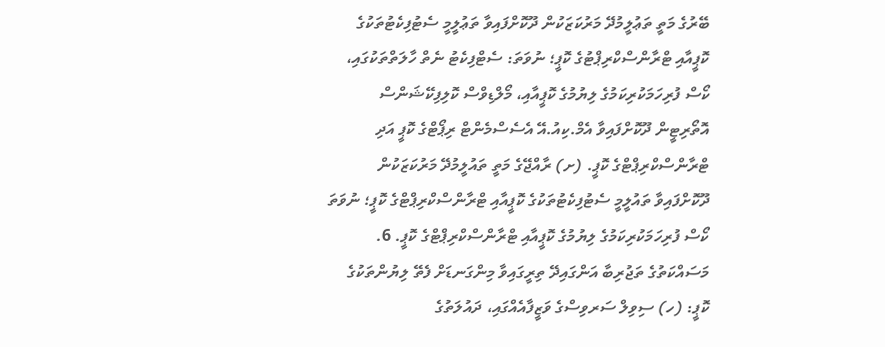ބޭރުގެ މަތީ ތަޢުލީމުދޭ މަރުކަޒަކުން ދޫކޮށްފައިވާ ތަޢުލީމީ ސެޓުފިކެޓުތަކުގެ ކޮޕީއާއި ޓްރާންސްކްރިޕްޓުގެ ކޮޕީ؛ ނުވަތަ: ސެޓްފިކެޓު ނެތް ހާލަތްތަކުގައި، ކޯސް ފުރިހަމަކުރިކަމުގެ ލިޔުމުގެ ކޮޕީއާއި، މޯލްޑިވްސް ކޮލިފިކޭޝަންސް އޮތޯރިޓީން ދޫކޮށްފައިވާ އެމް.ކިއު.އޭ އެސެސްމެންޓް ރިޕޯޓްގެ ކޮޕީ އަދި ޓްރާންސްކްރިޕްޓްގެ ކޮޕީ. (ށ) ރާއްޖޭގެ މަތީ ތައުލީމުދޭ މަރުކަޒަކުން ދޫކޮށްފައިވާ ތައުލީމީ ސެޓުފިކެޓުތަކުގެ ކޮޕީއާއި ޓްރާންސްކްރިޕްޓްގެ ކޮޕީ؛ ނުވަތަ ކޯސް ފުރިހަމަކުރިކަމުގެ ލިޔުމުގެ ކޮޕީއާއި ޓްރާންސްކްރިޕްޓްގެ ކޮޕީ. 6. މަސައްކަތުގެ ތަޖުރިބާ އަންގައިދޭ ތިރީގައިވާ މިންގަނޑަށް ފެތޭ ލިޔުންތަކުގެ ކޮޕީ: (ހ) ސިވިލް ސަރވިސްގެ ވަޒީފާއެއްގައި، ދައުލަތުގެ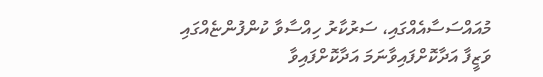މުއައްސަސާއެއްގައި، ސަރުކާރު ހިއްސާވާ ކުންފުންޏެއްގައި ވަޒީފާ އަދާކޮށްފައިވާނަމަ އަދާކޮށްފައިވާ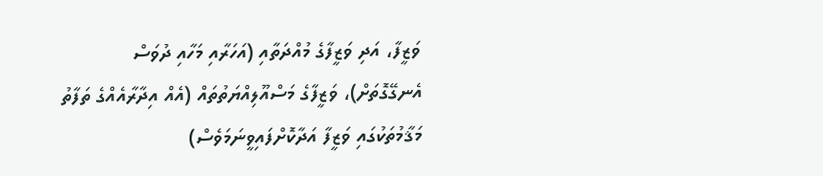ވަޒީފާ، އަދި ވަޒީފާގެ މުއްދަތާއި (އަހަރާއި މަހާއި ދުވަސް އެނގޭގޮތަށް)، ވަޒީފާގެ މަސްއޫލިއްޔަތުތައް (އެއް އިދާރާއެއްގެ ތަފާތު މަޤާމުތަކުގައި ވަޒީފާ އަދާކޮށްފައިވީނަމަވެސް)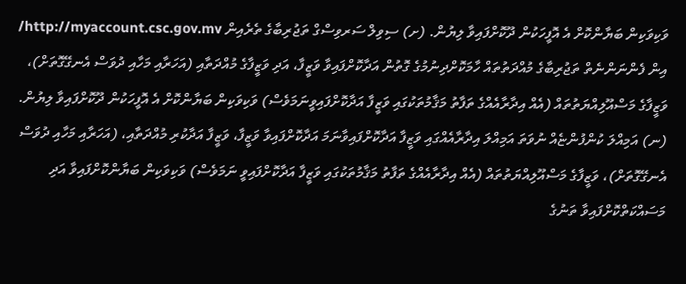ވަކިވަކިން ބަޔާންކޮށް އެ އޮފީހަކުން ދޫކޮށްފައިވާ ލިޔުން. (ށ) ސިވިލް ސަރވިސްގް ތަޖުރިބާގެ ތެރެއިން http://myaccount.csc.gov.mv/ އިން ފެންނަންނެތް ތަޖުރިބާގެ މުއްދަތުތައް ހާމަކޮށްދިނުމުގެ ގޮތުން އަދާކޮށްފައިވާ ވަޒީފާ، އަދި ވަޒީފާގެ މުއްދަތާއި (އަހަރާއި މަހާއި ދުވަސް އެނގޭގޮތަށް)، ވަޒީފާގެ މަސްއޫލިއްޔަތުތައް (އެއް އިދާރާއެއްގެ ތަފާތު މަޤާމުތަކުގައި ވަޒީފާ އަދާކޮށްފައިވީނަމަވެސް) ވަކިވަކިން ބަޔާންކޮށް އެ އޮފީހަކުން ދޫކޮށްފައިވާ ލިޔުން. (ނ) އަމިއްލަ ކުންފުންޏެއް ނުވަތަ އަމިއްލަ އިދާރާއެއްގައި ވަޒީފާ އަދާކޮށްފައިވާނަމަ އަދާކޮށްފައިވާ ވަޒީފާ، ވަޒީފާ އަދާކުރި މުއްދަތާއި، (އަހަރާއި މަހާއި ދުވަސް އެނގޭގޮތަށް)، ވަޒީފާގެ މަސްއޫލިއްޔަތުތައް (އެއް އިދާރާއެއްގެ ތަފާތު މަޤާމުތަކުގައި ވަޒީފާ އަދާކޮށްފައިވީ ނަމަވެސް) ވަކިވަކިން ބަޔާންކޮށްފައިވާ އަދި މަސައްކަތްކޮށްފައިވާ ތަނުގެ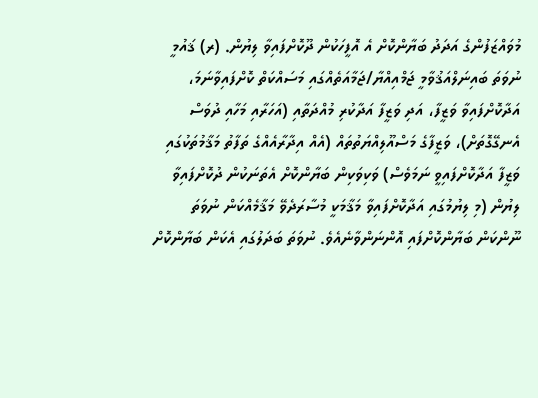މުވައްޒަފުންގެ އަދަދު ބަޔާންކޮށް އެ އޮފީހަކުން ދޫކޮށްފައިވާ ލިޔުން. (ރ) ޤައުމީ ނުވަތަ ބައިނަލްއަޤުވާމީ ޖަމްއިއްޔާ/ޖަމާއަތެއްގައި މަސައްކަތް ކޮށްފައިވާނަމަ، އަދާކޮށްފައިވާ ވަޒީފާ، އަދި ވަޒީފާ އަދާކުރި މުއްދަތާއި (އަހަރާއި މަހާއި ދުވަސް އެނގޭގޮތަށް)، ވަޒީފާގެ މަސްއޫލިއްޔަތުތައް (އެއް އިދާރާއެއްގެ ތަފާތު މަޤާމުތަކުގައި ވަޒީފާ އަދާކޮށްފައިވީ ނަމަވެސް) ވަކިވަކިން ބަޔާންކޮށް އެތަނަކުން ދުކޮށްފައިވާ ލިޔުން (މި ލިޔުމުގައި އަދާކޮށްފައިވާ މަޤާމަކީ މުސާރަދެވޭ މަޤާމެއްކަން ނުވަތަ ނޫންކަން ބަޔާންކޮށްފައި އޮންނަންވާނެއެވެ. ނުވަތަ ބަދަލުގައި އެކަން ބަޔާންކޮށް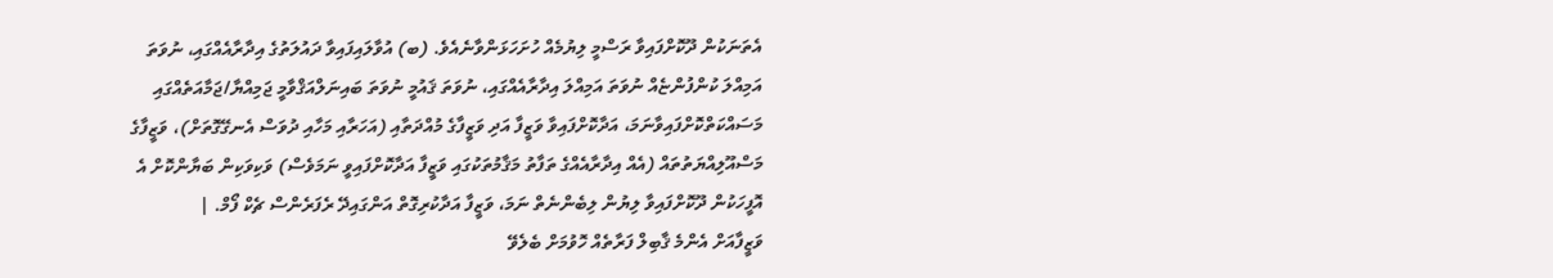އެތަނަކުން ދޫކޮށްފައިވާ ރަސްމީ ލިޔުމެއް ހުށަހަޅަންވާނެއެވެ. (ބ) އުވާލައިފައިވާ ދައުލަތުގެ އިދާރާއެއްގައި، ނުވަތަ އަމިއްލަ ކުންފުންޏެއް ނުވަތަ އަމިއްލަ އިދާރާއެއްގައި، ނުވަތަ ޤައުމީ ނުވަތަ ބައިނަލްއަޤްވާމީ ޖަމިއްޔާ/ޖަމާއަތެއްގައި މަސައްކަތްކޮށްފައިވާނަމަ، އަދާކޮށްފައިވާ ވަޒީފާ އަދި ވަޒީފާގެ މުއްދަތާއި (އަހަރާއި މަހާއި ދުވަސް އެނގޭގޮތަށް)، ވަޒީފާގެ މަސްއޫލިއްޔަތުތައް (އެއް އިދާރާއެއްގެ ތަފާތު މަޤާމުތަކުގައި ވަޒީފާ އަދާކޮށްފައިވީ ނަމަވެސް) ވަކިވަކިން ބަޔާންކޮށް އެ އޮފީހަކުން ދޫކޮށްފައިވާ ލިޔުން ލިބެންނެތް ނަމަ، ވަޒީފާ އަދާކުރިގޮތް އަންގައިދޭ ރެފަރެންސް ޗެކް ފޯމް. |
ވަޒީފާއަށް އެންމެ ޤާބިލް ފަރާތެއް ހޮވުމަށް ބެލެވޭ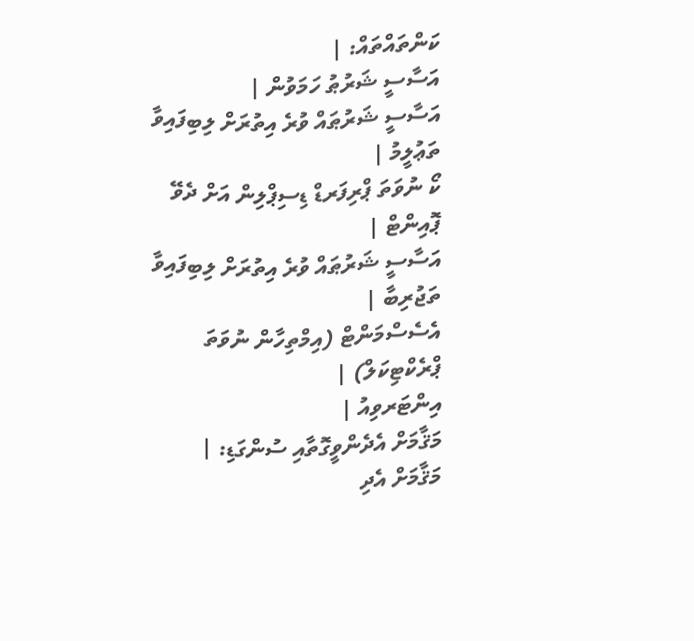ކަންތައްތައް: |
އަސާސީ ޝަރުޠު ހަމަވުން |
އަސާސީ ޝަރުޠައް ވުރެ އިތުރަށް ލިބިފައިވާ ތަޢުލީމު |
ކޯ ނުވަތަ ޕްރިފަރޑް ޑިސިޕްލިން އަށް ދެވޭ ޕޮއިންޓް |
އަސާސީ ޝަރުޠައް ވުރެ އިތުރަށް ލިބިފައިވާ ތަޖުރިބާ |
އެސެސްމަންޓް (އިމްތިހާން ނުވަތަ ޕްރެކްޓިކަލް) |
އިންޓަރވިއު |
މަޤާމަށް އެދެންވީގޮތާއި ސުންގަޑި: |
މަޤާމަށް އެދި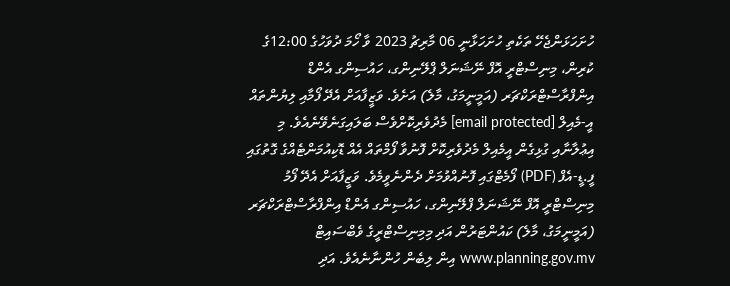ހުށަހަޅަންޖެހޭ ތަކެތި ހުށަހަޅާނީ 06 މާރިޗު 2023 ވާ ހޯމަ ދުވަހުގެ 12:00ގެ ކުރިން، މިނިސްޓްރީ އޮފް ނޭޝަނަލް ޕްލޭނިންގ، ހައުސިންގ އެންޑް އިންފްރާސްޓްރަކްޗަރ (އަމީނީމަގު، މާލެ) އަށެވެ. ވަޒީފާއަށް އެދޭ ފޯމާއި ލިޔުންތައް އީ-މެއިލް [email protected] މެދުވެރިކޮށްވެސް ބަލައިގަނެވޭނެއެވެ. މި އިޢުލާނާއި ގުޅިގެން އީމެއިލް މެދުވެރިކޮށް ފޮނުވާ ފޯމްތައް އެއް ޑޮކިއުމަންޓެއްގެ ގޮތުގައި ފީ.ޑީ-އެފް (PDF) ފޯމެޓްގައި ފޮނުއްވުމަށް ދެންނެވީމެވެ. ވަޒީފާއަށް އެދޭ ފޯމު މިނިސްޓްރީ އޮފް ނޭޝަނަލް ޕްލޭނިންގ، ހައުސިންގ އެންޑް އިންފްރާސްޓްރަކްޗަރ (އަމީނީމަގު، މާލެ) ކައުންޓަރުން އަދި މިމިނިސްޓްރީގެ ވެބްސައިޓް www.planning.gov.mv އިން ލިބެން ހުންނާނެއެވެ. އަދި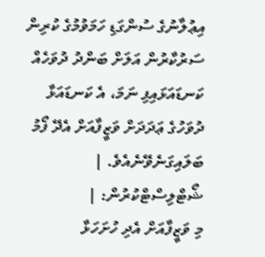އިޢުލާނުގެ ސުންގަޑި ހަމަވުމުގެ ކުރިން ސަރުކާރުން އަލަށް ބަންދު ދުވަހެއް ކަނޑައަޅައިފި ނަމަ، އެ ކަނޑައަޅާ ދުވަހުގެ ޢަދަދަށް ވަޒީފާއަށް އެދޭ ފޯމު ބަލައިގަނެވޭނެއެވެ. |
ޝޯޓްލިސްޓްކުރުން: |
މި ވަޒީފާއަށް އެދި ހުށަހަޅާ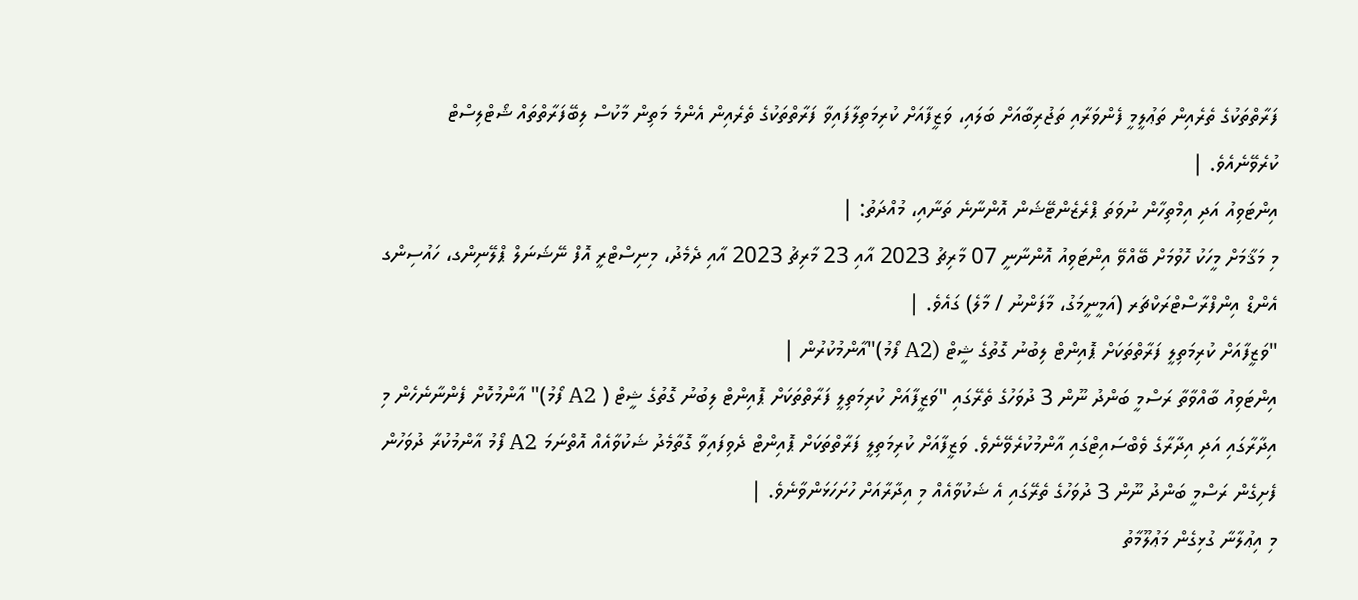ފަރާތްތަކުގެ ތެރެއިން ތަޢުލީމީ ފެންވަރާއި ތަޖުރިބާއަށް ބަލައި، ވަޒީފާއަށް ކުރިމަތިލާފައިވާ ފަރާތްތަކުގެ ތެރެއިން އެންމެ މަތިން މާކުސް ލިބޭފަރާތްތައް ޝޯޓްލިސްޓް ކުރެވޭނެއެވެ. |
އިންޓަވިއު އަދި އިމްތިހާން ނުވަތަ ޕްރެޒެންޓޭޝަން އޮންނާނެ ތަނާއި، މުއްދަތު: |
މި މަޤާމަށް މީހަކު ހޮވުމަށް ބޭއްވޭ އިންޓަވިއު އޮންނާނީ 07 މާރިޗު 2023 އާއި 23 މާރިޗު 2023 އާއި ދެމެދު، މިނިސްޓްރީ އޮފް ނޭޝަނަލް ޕްލޭނިންގ، ހައުސިންގ އެންޑް އިންފްރާސްޓްރަކްޗަރ (އަމީނީމަގު، މާފަންނު / މާލެ) ގައެވެ. |
"ވަޒީފާއަށް ކުރިމަތިލީ ފަރާތްތަކަށް ޕޮއިންޓް ލިބުނު ގޮތުގެ ޝީޓް (A2 ފޯމު)"އާންމުކުރުން |
އިންޓަވިއު ބާއްވާތާ ރަސްމީ ބަންދު ނޫން 3 ދުވަހުގެ ތެރޭގައި "ވަޒީފާއަށް ކުރިމަތިލީ ފަރާތްތަކަށް ޕޮއިންޓް ލިބުނު ގޮތުގެ ޝީޓް ( A2 ފޯމު)" އާންމުކޮށް ފެންނާނެހެން މި އިދާރާގައި އަދި އިދާރާގެ ވެބްސައިޓްގައި އާންމުކުރެވޭނެވެ. ވަޒީފާއަށް ކުރިމަތިލީ ފަރާތްތަކަށް ޕޮއިންޓް ދެވިފައިވާ ގޮތާމެދު ޝަކުވާއެއް އޮތްނަމަ A2 ފޯމު އާންމުކުރާ ދުވަހުން ފެށިގެން ރަސްމީ ބަންދު ނޫން 3 ދުވަހުގެ ތެރޭގައި އެ ޝަކުވާއެއް މި އިދާރާއަށް ހުށަހަޅަންވާނެވެ. |
މި އިޢުލާނާ ގުޅިގެން މަޢުލޫމާތު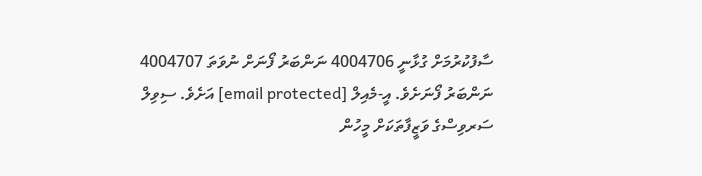ސާފުކުރުމަށް ގުޅާނީ 4004706 ނަންބަރު ފޯނަށް ނުވަތަ 4004707 ނަންބަރު ފޯނަށެވެ. އީ-މެއިލް [email protected] އަށެވެ. ސިވިލް ސަރވިސްގެ ވަޒީފާތަކަށް މީހުން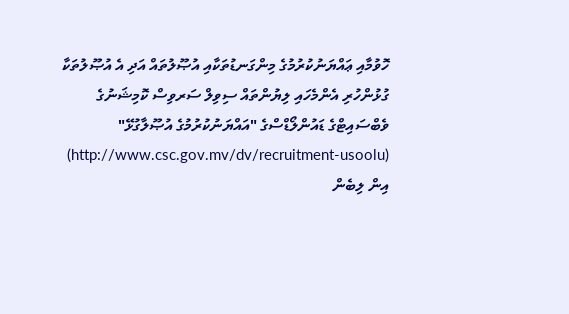ހޮވުމާއި ޢައްޔަނުކުރުމުގެ މިންގަނޑުތަކާއި އުޞޫލުތައް އަދި އެ އުޞޫލުތަކާ ގުޅުންހުރި އެންމެހައި ލިޔުންތައް ސިވިލް ސަރވިސް ކޮމިޝަނުގެ ވެބްސައިޓްގެ ޑައުންލޯޑްސްގެ "އައްޔަނުކުރުމުގެ އުޞޫލާގުޅޭ" (http://www.csc.gov.mv/dv/recruitment-usoolu) އިން ލިބެން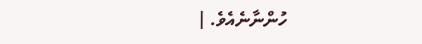ހުންނާނެއެވެ. |